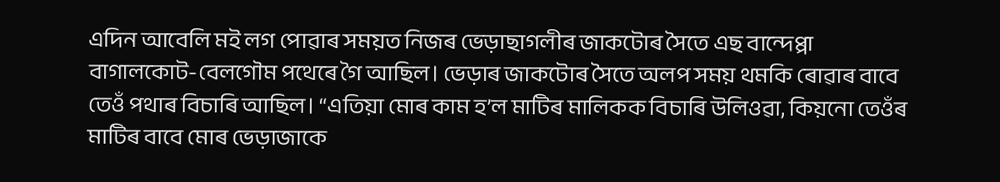এদিন আবেলি মই লগ পোৱাৰ সময়ত নিজৰ ভেড়াছাগলীৰ জাকটোৰ সৈতে এছ বান্দেপ্পা বাগালকোট-বেলগৌম পথেৰে গৈ আছিল। ভেড়াৰ জাকটোৰ সৈতে অলপ সময় থমকি ৰোৱাৰ বাবে তেওঁ পথাৰ বিচাৰি আছিল। “এতিয়া মোৰ কাম হ’ল মাটিৰ মালিকক বিচাৰি উলিওৱা, কিয়নো তেওঁৰ মাটিৰ বাবে মোৰ ভেড়াজাকে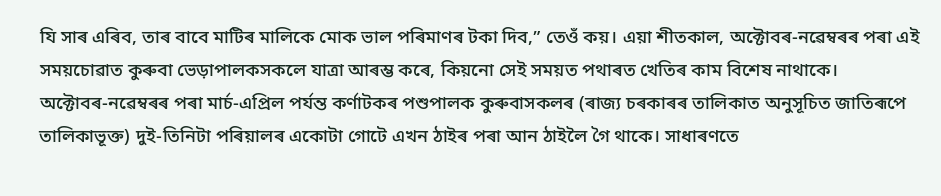যি সাৰ এৰিব, তাৰ বাবে মাটিৰ মালিকে মোক ভাল পৰিমাণৰ টকা দিব,” তেওঁ কয়। এয়া শীতকাল, অক্টোবৰ-নৱেম্বৰৰ পৰা এই সময়চোৱাত কুৰুবা ভেড়াপালকসকলে যাত্ৰা আৰম্ভ কৰে, কিয়নো সেই সময়ত পথাৰত খেতিৰ কাম বিশেষ নাথাকে।
অক্টোবৰ-নৱেম্বৰৰ পৰা মাৰ্চ-এপ্ৰিল পৰ্যন্ত কৰ্ণাটকৰ পশুপালক কুৰুবাসকলৰ (ৰাজ্য চৰকাৰৰ তালিকাত অনুসূচিত জাতিৰূপে তালিকাভূক্ত) দুই-তিনিটা পৰিয়ালৰ একোটা গোটে এখন ঠাইৰ পৰা আন ঠাইলৈ গৈ থাকে। সাধাৰণতে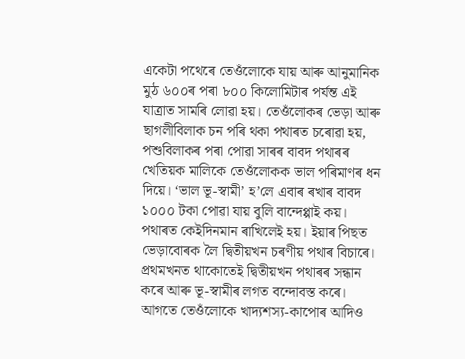একেটা পথেৰে তেওঁলোকে যায় আৰু আনুমানিক মুঠ ৬০০ৰ পৰা ৮০০ কিলোমিটাৰ পৰ্যন্ত এই যাত্ৰাত সামৰি লোৱা হয়। তেওঁলোকৰ ভেড়া আৰু ছাগলীবিলাক চন পৰি থকা পথাৰত চৰোৱা হয়, পশুবিলাকৰ পৰা পোৱা সাৰৰ বাবদ পথাৰৰ খেতিয়ক মালিকে তেওঁলোকক ভাল পৰিমাণৰ ধন দিয়ে। ‘ভাল ভূ-স্বামী’ হ’লে এবাৰ ৰখাৰ বাবদ ১০০০ টকা পোৱা যায় বুলি বান্দেপ্পাই কয়। পথাৰত কেইদিনমান ৰাখিলেই হয়। ইয়াৰ পিছত ভেড়াবোৰক লৈ দ্বিতীয়খন চৰণীয় পথাৰ বিচাৰে। প্ৰথমখনত থাকোতেই দ্বিতীয়খন পথাৰৰ সন্ধান কৰে আৰু ভূ-স্বামীৰ লগত বন্দোবস্ত কৰে। আগতে তেওঁলোকে খাদ্যশস্য-কাপোৰ আদিও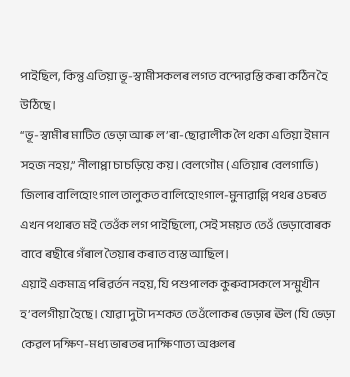পাইছিল, কিন্তু এতিয়া ভূ-স্বামীসকলৰ লগত বন্দোৱস্তি কৰা কঠিন হৈ উঠিছে।
“ভূ-স্বামীৰ মাটিত ভেড়া আৰু ল’ৰা-ছোৱালীক লৈ থকা এতিয়া ইমান সহজ নহয়,” নীলাপ্পা চাচড়িয়ে কয়। বেলগৌম (এতিয়াৰ বেলগাভি) জিলাৰ বালিহোংগাল তালুকত বালিহোংগাল-মুনাৱাল্লি পথৰ ওচৰত এখন পথাৰত মই তেওঁক লগ পাইছিলো, সেই সময়ত তেওঁ ভেড়াবোৰক বাবে ৰছীৰে গঁৰাল তৈয়াৰ কৰাত ব্যস্ত আছিল।
এয়াই একমাত্ৰ পৰিৱৰ্তন নহয়, যি পশুপালক কুৰুবাসকলে সন্মুখীন হ’বলগীয়া হৈছে। যোৱা দুটা দশকত তেওঁলোকৰ ভেড়াৰ ঊল (যি ভেড়া কেৱল দক্ষিণ-মধ্য ভাৰতৰ দাক্ষিণাত্য অঞ্চলৰ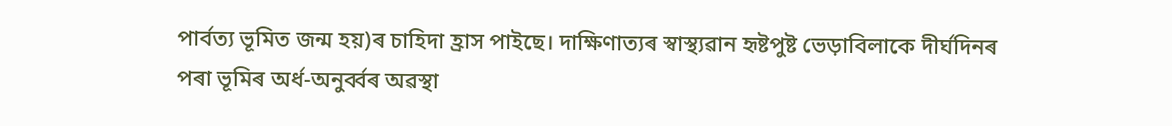পাৰ্বত্য ভূমিত জন্ম হয়)ৰ চাহিদা হ্ৰাস পাইছে। দাক্ষিণাত্যৰ স্বাস্থ্যৱান হৃষ্টপুষ্ট ভেড়াবিলাকে দীৰ্ঘদিনৰ পৰা ভূমিৰ অৰ্ধ-অনুৰ্ব্বৰ অৱস্থা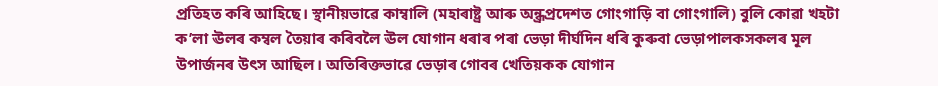প্ৰতিহত কৰি আহিছে। স্থানীয়ভাৱে কাম্বালি (মহাৰাষ্ট্ৰ আৰু অন্ধ্ৰপ্ৰদেশত গোংগাড়ি বা গোংগালি) বুলি কোৱা খহটা ক’লা ঊলৰ কম্বল তৈয়াৰ কৰিবলৈ ঊল যোগান ধৰাৰ পৰা ভেড়া দীৰ্ঘদিন ধৰি কুৰুবা ভেড়াপালকসকলৰ মূল উপাৰ্জনৰ উৎস আছিল। অতিৰিক্তভাৱে ভেড়াৰ গোবৰ খেতিয়কক যোগান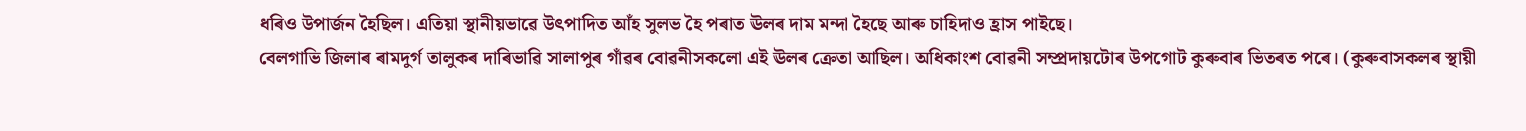ধৰিও উপাৰ্জন হৈছিল। এতিয়া স্থানীয়ভাৱে উৎপাদিত আঁহ সুলভ হৈ পৰাত ঊলৰ দাম মন্দা হৈছে আৰু চাহিদাও হ্ৰাস পাইছে।
বেলগাভি জিলাৰ ৰামদুৰ্গ তালুকৰ দাৰিভাৱি সালাপুৰ গাঁৱৰ বোৱনীসকলো এই ঊলৰ ক্ৰেতা আছিল। অধিকাংশ বোৱনী সম্প্ৰদায়টোৰ উপগোট কুৰুবাৰ ভিতৰত পৰে। (কুৰুবাসকলৰ স্থায়ী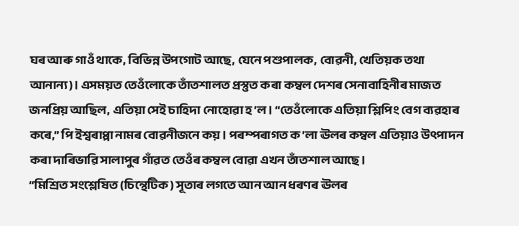ঘৰ আৰু গাওঁ থাকে, বিভিন্ন উপগোট আছে, যেনে পশুপালক, বোৱনী, খেতিয়ক তথা আনান্য)। এসময়ত তেওঁলোকে তাঁতশালত প্ৰস্তুত কৰা কম্বল দেশৰ সেনাবাহিনীৰ মাজত জনপ্ৰিয় আছিল, এতিয়া সেই চাহিদা নোহোৱা হ’ল। “তেওঁলোকে এতিয়া শ্লিপিং বেগ ব্যৱহাৰ কৰে,” পি ইশ্বৰাপ্পা নামৰ বোৱনীজনে কয়। পৰম্পৰাগত ক’লা ঊলৰ কম্বল এতিয়াও উৎপাদন কৰা দাৰিভাৱি সালাপুৰ গাঁৱত তেওঁৰ কম্বল বোৱা এখন তাঁতশাল আছে।
“মিশ্ৰিত সংশ্লেষিত (চিন্থেটিক) সূতাৰ লগতে আন আন ধৰণৰ ঊলৰ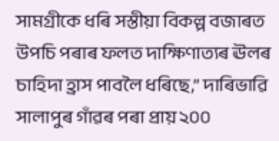সামগ্ৰীকে ধৰি সস্তীয়া বিকল্প বজাৰত উপচি পৰাৰ ফলত দাক্ষিণাত্যৰ ঊলৰ চাহিদা হ্ৰাস পাবলৈ ধৰিছে,” দাৰিভাৱি সালাপুৰ গাঁৱৰ পৰা প্ৰায় ২০০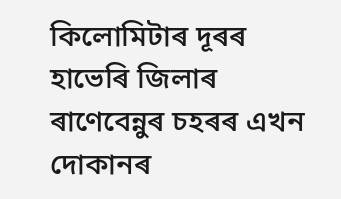কিলোমিটাৰ দূৰৰ হাভেৰি জিলাৰ ৰাণেবেন্নুৰ চহৰৰ এখন দোকানৰ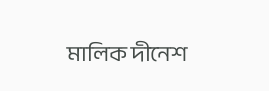মালিক দীনেশ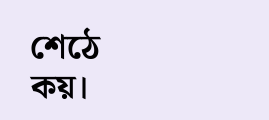শেঠে কয়।